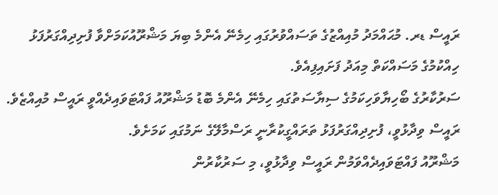ރައީސް ޑރ. މުޙައްމަދު މުއިއްޒުގެ ތަސައްވުރުގައި ހިމެނޭ އެންމެ ބިޔަ މަޝްރޫއުކަމަށްވާ ފުށިދިއްގަރުފަޅު ހިއްކުމުގެ މަސައްކަތް މިއަދު ފަށައިފިއެވެ.
ސަރުކާރުގެ ބޯހިޔާވަހިކަމުގެ ސިޔާސަތުގައި ހިމެނޭ އެންމެ ބޮޑު މަޝްރޫއު ފައްޓަވައިދެއްވީ ރައީސް މުއިއްޒެވެ.
ރައީސް ވިދާޅުވީ، ފުށިދިއްގަރުފަޅު ތަރައްގީކުރާނީ ރަސްމާލޭގެ ނަމުގައި ކަމަށެވެ.
މަޝްރޫއު ފައްޓަވައިދެއްވަމުން ރައީސް ވިދާޅުވީ، މި ސަރުކާރުން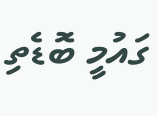ގައުމީ ބޮޑެތި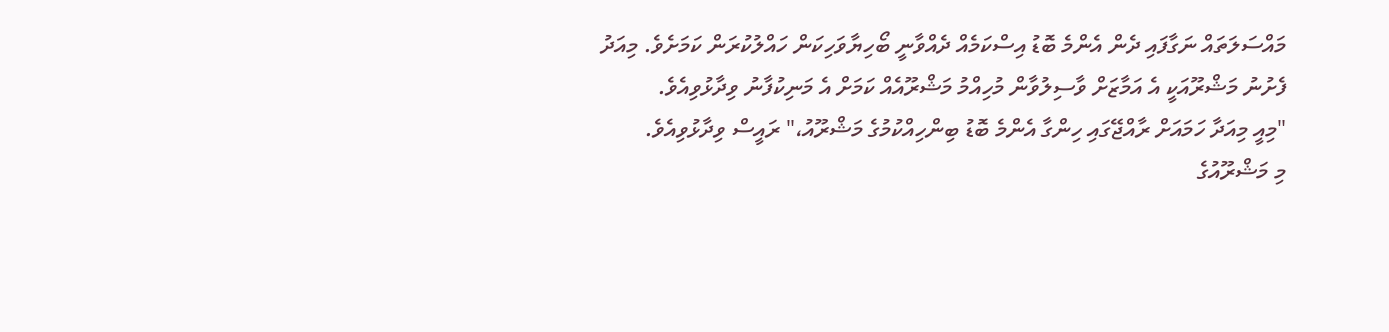މައްސަލަތައް ނަގާފައި ދެން އެންމެ ބޮޑު އިސްކަމެއް ދެއްވާނީ ބޯހިޔާވަހިކަން ހައްލުކުރަން ކަމަށެވެ. މިއަދު ފެށުނު މަޝްރޫއަކީ އެ އަމާޒަށް ވާސިލުވާން މުހިއްމު މަޝްރޫއެއް ކަމަށް އެ މަނިކުފާނު ވިދާޅުވިއެވެ.
"މިއީ މިއަދާ ހަމައަށް ރާއްޖޭގައި ހިންގާ އެންމެ ބޮޑު ބިންހިއްކުމުގެ މަޝްރޫއު،" ރައީސް ވިދާޅުވިއެވެ.
މި މަޝްރޫއުގެ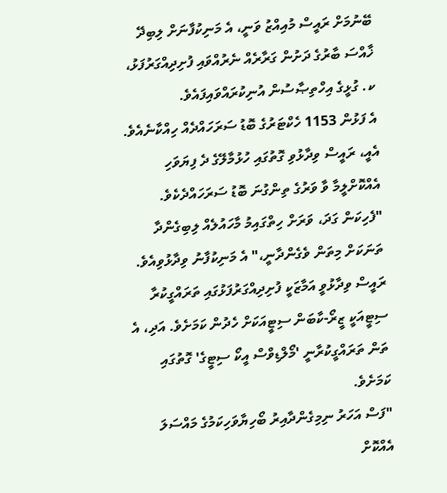ބޭނުމަށް ރައީސް މުއިއްޒު ވަނީ، އެ މަނިކުފާނަށް ލިބިދޭ ޚާއްސަ ބާރުގެ ދަށުން ގަރާރެއް ނެރުއްވައި ފުށިދިއްގަރުފަޅު، ކ. ގުޅީގެ އިހްތިޞާސުން އުނިކުރައްވައިފައެވެ.
އެ ފަޅުން 1153 ހެކްޓަރުގެ ބޮޑު ސަރަހައްދެއް ހިއްކާނެއެވެ. އެއީ، ރައީސް ވިދާޅުވި ގޮތުގައި ހުޅުމާލޭގެ ދެ ފިޔަވަހި އެއްކޮށްލީމާ ވާ ވަރުގެ ތިންގުނަ ބޮޑު ސަރަހައްދެކެވެ.
"ފެހިކަން ގަދަ، ވަރަށް ހިތްގައިމު މާހައުލެއް ލިބިގެންދާ ތަނަކަށް މިތަން ވެގެންދާނީ،" އެ މަނިކުފާނު ވިދާޅުވިއެވެ.
ރައީސް ވިދާޅުވީ އަމާޒަކީ ފުށިދިއްގަރުފަޅުގައި ތަރައްގީކުރާ ސިޓީއަކީ ޒީރޯ-ކާބަން ސިޓީއަކަށް ހެދުން ކަމަށެވެ. އަދި، އެ ތަން ތަރައްގީކުރާނީ 'މޯލްޑިވްސް އީކޯ ސިޓީގެ' ގޮތުގައި ކަމަށެވެ.
"ފަސް އަހަރު ނިމިގެންދާއިރު ބޯހިޔާވަހިކަމުގެ މައްސަލަ އެއްކޮށް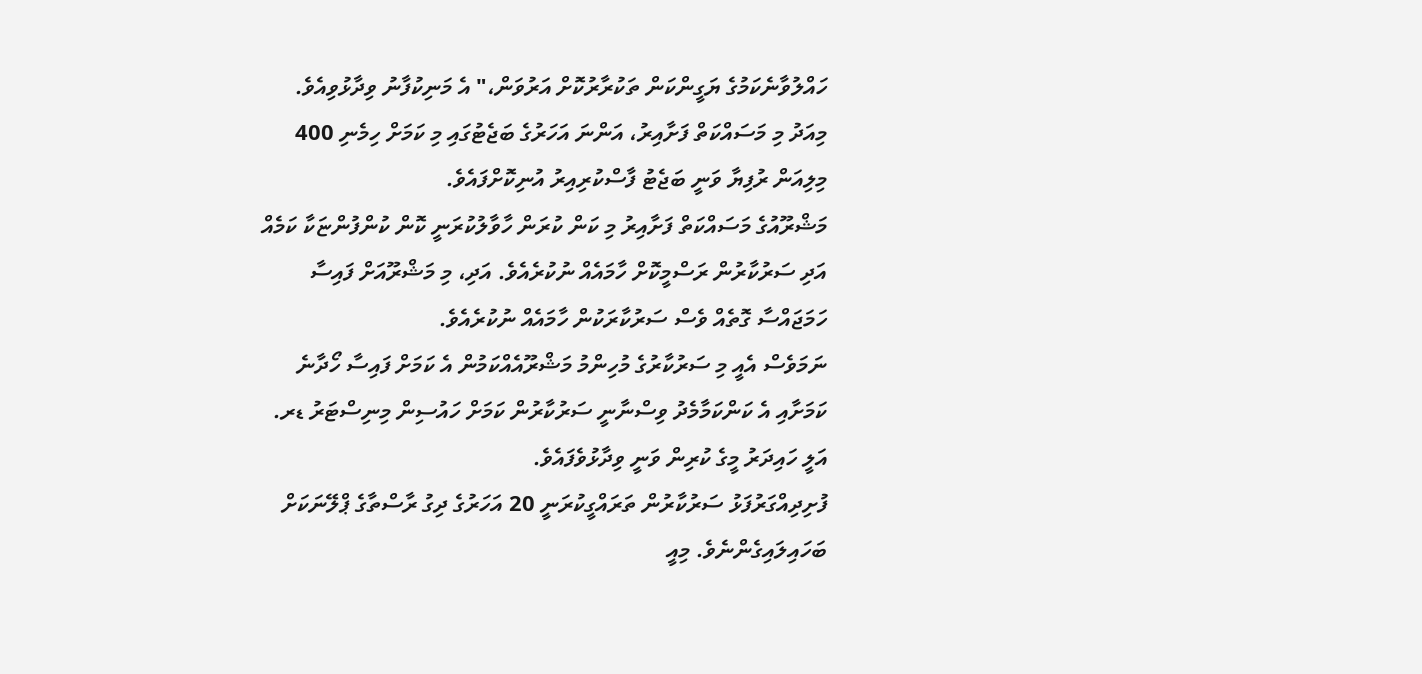ހައްލުވާނެކަމުގެ ޔަގީންކަން ތަކުރާރުކޮށް އަރުވަން،" އެ މަނިކުފާނު ވިދާޅުވިއެވެ.
މިއަދު މި މަސައްކަތް ފަށާއިރު، އަންނަ އަހަރުގެ ބަޖެޓުގައި މި ކަމަށް ހިމެނި 400 މިލިއަން ރުފިޔާ ވަނީ ބަޖެޓު ފާސްކުރިއިރު އުނިކޮށްފައެވެ.
މަޝްރޫއުގެ މަސައްކަތް ފަށާއިރު މި ކަން ކުރަން ހާވާލުކުރަނީ ކޮން ކުންފުންޏަކާ ކަމެއް އަދި ސަރުކާރުން ރަސްމީކޮށް ހާމައެއް ނުކުރެއެވެ. އަދި، މި މަޝްރޫއަށް ފައިސާ ހަމަޖައްސާ ގޮތެއް ވެސް ސަރުކާރަކުން ހާމައެއް ނުކުރެއެވެ.
ނަމަވެސް އެއީ މި ސަރުކާރުގެ މުހިންމު މަޝްރޫއެއްކަމުން އެ ކަމަށް ފައިސާ ހޯދާނެ ކަމަށާއި އެ ކަންކަމާމެދު ވިސްނާނީ ސަރުކާރުން ކަމަށް ހައުސިން މިނިސްޓަރު ޑރ. އަލީ ހައިދަރު މީގެ ކުރިން ވަނީ ވިދާޅުވެފައެވެ.
ފުށިދިއްގަރުފަޅު ސަރުކާރުން ތަރައްގީކުރަނީ 20 އަހަރުގެ ދިގު ރާސްތާގެ ޕްލޭނަކަށް ބަހައިލައިގެންނެވެ. މިއީ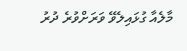މާލެއާ ގުޅައިލެވޭ ވަރަށްވުރެ ދުރު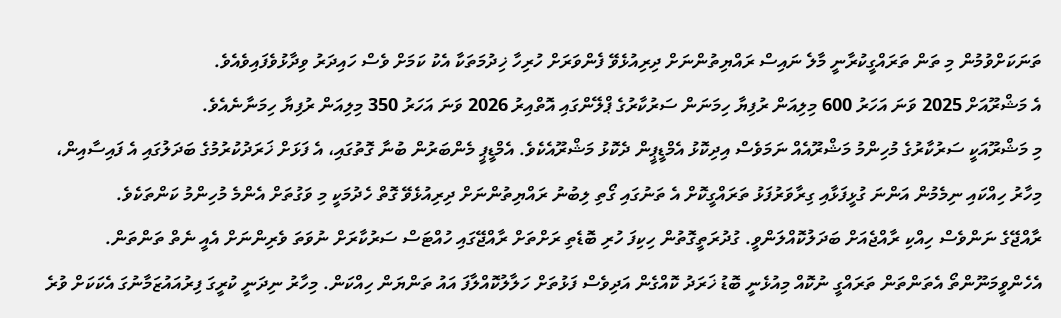ތަނަކަށްވުމުން މި ތަން ތަރައްގީކުރާނީ މާލެ ނައިސް ރައްޔިތުންނަށް ދިރިއުޅެވޭ ފެންވަރަށް ހުރިހާ ޚިދުމަތަކާ އެކު ކަމަށް ވެސް ހައިދަރު ވިދާޅުވެފައިވެއެވެ.
އެ މަޝްރޫއަށް 2025 ވަނަ އަހަރު 600 މިލިއަން ރުފިޔާ ހިމަނަން ސަރުކާރުގެ ޕްލޭންގައި އޮތްއިރު 2026 ވަނަ އަހަރު 350 މިލިއަން ރުފިޔާ ހިމަނާނެއެވެ.
މި މަޝްރޫއަކީ ސަރުކާރުގެ މުހިންމު މަޝްރޫއެއް ނަމަވެސް އިދިކޮޅު އެމްޑީޕީން ދެކޮޅު މަޝްރޫއެކެވެ. އެމްޑީޕީ މެންބަރުން ބުނާ ގޮތުގައި، އެ ފަޅަށް ޚަރަދުކުރުމުގެ ބަދަލުގައި އެ ފައިސާއިން، މިހާރު ހިއްކައި ނިމެމުން އަންނަ ގުޅީފަޅާއި ގިރާވަރުފަޅު ތަރައްގީކޮށް އެ ތަނުގައި ގޯތި ލިބުނު ރައްޔިތުންނަށް ދިރިއުޅެވޭ ގޮތް ހެދުމަކީ މި ވަގުތަށް އެންމެ މުހިންމު ކަންތަކެވެ.
ރާއްޖޭގެ ނަންވެސް ހިއްކި ރާއްޖެއަށް ބަދަލުކޮއްލަންވީ. ގުދުރަތީގޮތުން ހިކިފަ ހުރި ބޮޑެތި ރަށްތަށް ރާއްޖޭގައި ހުއްޓަސް ސަރުކާރަށް ނުވަތަ ވެރިންނަށް އެއީ ނެތް ތަންތަން. އެހެންވީމަނޫންތޯ އެތަންތަން ތަރައްގީ ނުކޮއް މިއުޅެނީ ބޮޑު ޚަރަދު ކޮއްގެން އަދިވެސް ފަޅުތަށް ހަލާލުކޮއްލާފަ އައު ތަންޔަން ހިއްކަން. މިހާރު ނިދަނީ ކުރީގަ ފިރުއައުޒަމާނުގަ އެކަކަށް ވުރެ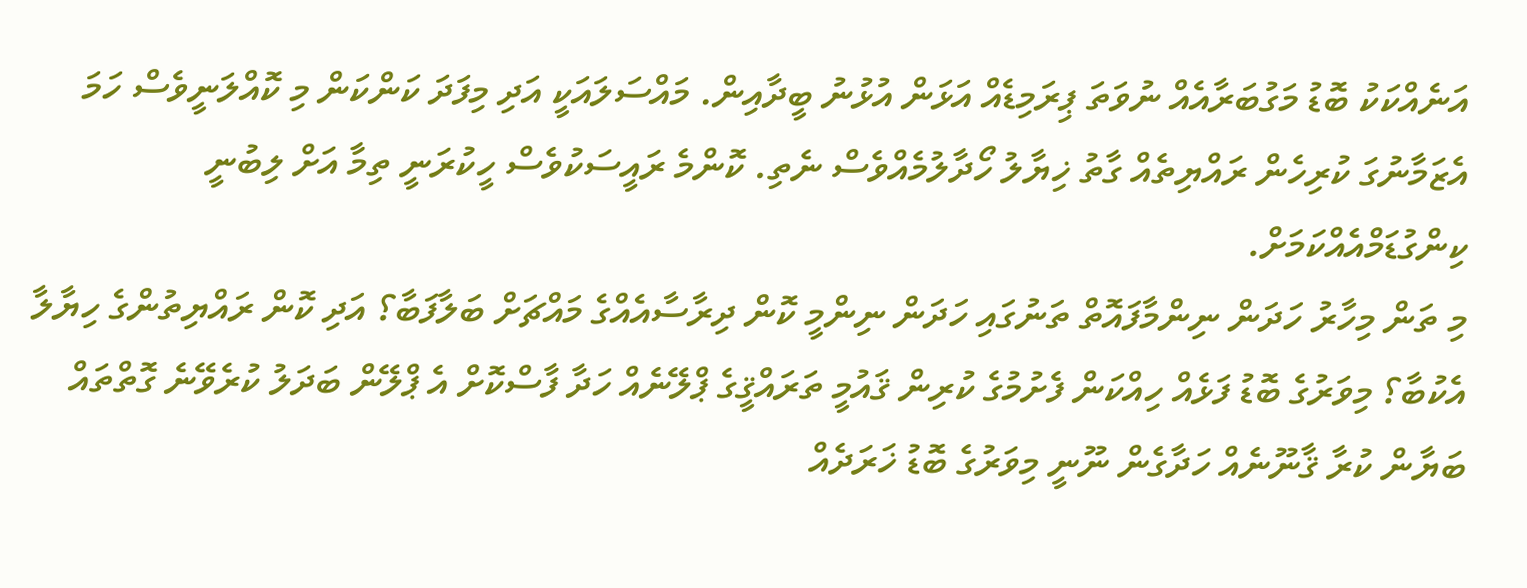އަނެއްކަކު ބޮޑު މަގުބަރާއެއް ނުވަތަ ޕިރަމިޑެއް އަޅަން އުޅުނު ބީދާއިން. މައްސަލައަކީ އަދި މިފަދަ ކަންކަން މި ކޮއްލަނީވެސް ހަމަ އެޒަމާނުގަ ކުރިހެން ރައްޔިތެއް ގާތު ޚިޔާލު ހޯދާލުމެއްވެސް ނެތި. ކޮންމެ ރައީސަކުވެސް ހީކުރަނީ ތިމާ އަށް ލިބުނީ ކިންގުޑަމްއެއްކަމަށް.
މި ތަން މިހާރު ހަދަން ނިންމާފައޮތް ތަނުގައި ހަދަން ނިންމީ ކޮން ދިރާސާއެއްގެ މައްޗަށް ބަލާފަބާ؟ އަދި ކޮން ރައްޔިތުންގެ ހިޔާލާ އެކުބާ؟ މިވަރުގެ ބޮޑު ފަޅެއް ހިއްކަން ފެށުމުގެ ކުރިން ޤައުމީ ތަރައްޤީގެ ޕްލޭނެއް ހަދާ ފާސްކޮށް އެ ޕްލޭން ބަދަލު ކުރެވޭނެ ގޮތްތައް ބަޔާން ކުރާ ޤާނޫނެއް ހަދާގެން ނޫނީ މިވަރުގެ ބޮޑު ޚަރަދެއް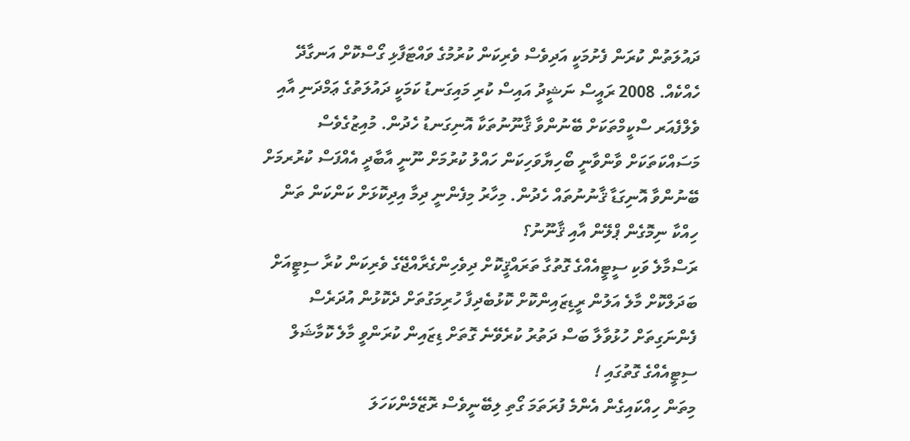ދައުލަތުން ކުރަން ފެށުމަކީ އަދިވެސް ވެރިކަން ކުރުމުގެ ވައްޓަފާޅި ގޯސްކޮށް އަނގާދޭ ހެއްކެއް. 2008 ރައީސް ނަޝީދު އައިސް ކުރި މައިގަނޑު ކަމަކީ ދައުލަތުގެ ޢަމްދަނި އާއި ވެލްފެއަރ ސްކީމްތަކަށް ބޭނުންވާ ޤާނޫނުތަކާ އޮނިގަނޑު ހެދުން. މުއިޒުގެވެސް މަސައްކަތަކަށް ވާންވާނީ ބޯހިޔާވަހިކަން ހައްލު ކުރުމަށް ނޫނީ އާބާދީ އެއްފަސް ކުރުރމަށް ބޭނުންވާ އޮނިގަޑާ ޤާނުނުތައް ހެދުން. މިހާރު މިފެންނީ ދިމާ އިދިކޮޅަށް ކަންކަން ތަން ހިއްކާ ނިމޮގެން ޕްލޭން އާއި ޤާނޫނު؟
ރަސްމާލެ ވަކި ސީޓީއެއްގެ ގޮތުގާ ތަރައްޤީކޮށް ދިވެހިންގެރާއްޖޭގެ ވެރިކަން ކުރާ ސިޓީއަށް ބަދަލްކޮށް މާލެ އަލުން ރީޑިޒައިންކޮށް ކޮޅުބެދިފާ ހުރިމަގުތަށް ދެކޮޅުން އުދަރެސް ފެންނަގިތަށް ހުޅުވާލާ ބަސް ދަތުރު ކުރެވޭނެ ގޮތަށް ޑިޒައިން ކުރަންވީ މާލެ ކޮމާޝަލް ސިޓީއެއްގެ ގޮތުގައި !
މިތަން ހިއްކައިގެން އެންމެ ފުރަތަމަ ގޯތި ލިބޭނީވެސް ރޮޒޭމެންކަހަލަ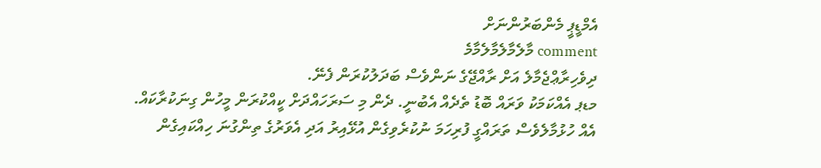އެމްޑީޕީ މެންބަރުންނަށް
comment މާލެމާލެމާލެމާމެ
ދިވެހިރާޢްޖެމާލެ އަށް ރާއްޖޭގެ ނަންވެސް ބަދަލުކުރަން ފެނޭ.
މޑޕ އެއްކަމަކު ވަރައް ބޮޑު ތެދެއް އެބުނީ. ދެން މި ސަރަހައްދަށް ކީއްކުރަން މީހުން ގިނަކުރާކައް.
އެއް ހުޅުމާލެވެސް ތަރައްގީ ފުރިހަމަ ނުކުރެވިގެން އުޅޭއިރު އަދި އެވަރުގެ ތިންގުނަ ހިއްކައިގެން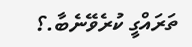ތަރައްގީ ކުރެވޭނެބާ.؟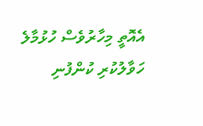އެއޮތީ މިހާރުވެސް ހުޅުމާލެ ހަވާލުކުރި ކުންފުނި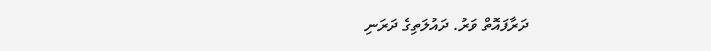ދަރާފައޮތް ވަރު. ދައުލަތިގެ ދަރަނި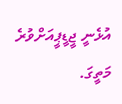އުޅެނީ ޖީޑީޕީއަށްވުރެ މަތީގަ.